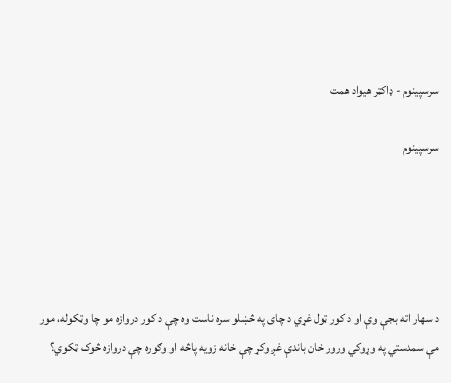سرسپينوم - ډاكټر هيواد همت

سرسپينوم





د سهار اته بجې وې او د کور ټول غړي د چای په څښلو سره ناست وه چې د کور دروازه مو چا وټکوله، مور مې سمدستي په وړوکي ورور خان باندې غږ وکړ چې خانه زويه پاڅه او وګوره چې دروازه څوک ټکوي؟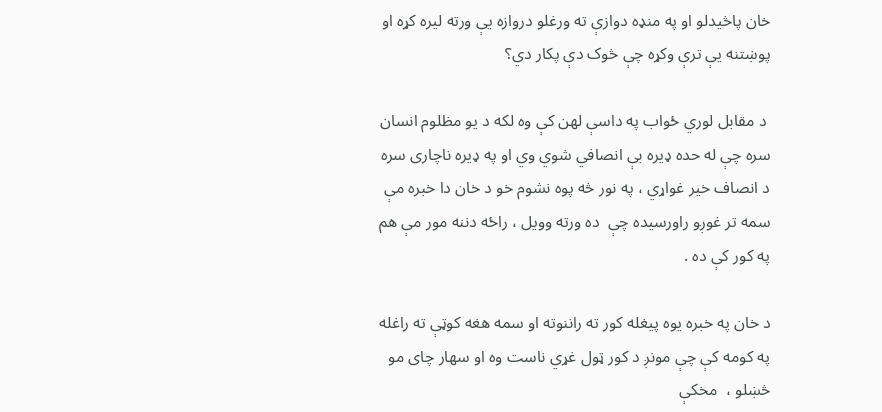خان پاڅيدلو او په منډه دوازې ته ورغلو دروازه يې ورته ليره کړه او پوښتنه يې ترې وکړه چې څوک دې پکار دي؟

 د مقابل لوري ځواب په داسې لهن کې وه لکه د يو مظلوم انسان سره چې له حده ډيره بې انصافي شوي وي او په ډيره ناچاری سره د انصاف خير غواړي ، په نور څه پوه نشوم خو د خان دا خبره مې سمه تر غوږو راورسيده چې  ده ورته وويل ، راځه دننه مور مې هم په کور کې ده .

د خان په خبره يوه پيغله کور ته راننوته او سمه هغه کوټې ته راغله په کومه کې چې مونږ د کور ټول غړي ناست وه او سهار چای مو څښلو ،  مخکې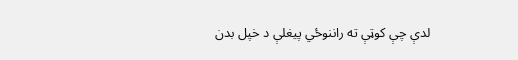لدې چې کوټې ته راننوځي پيغلې د خپل بدن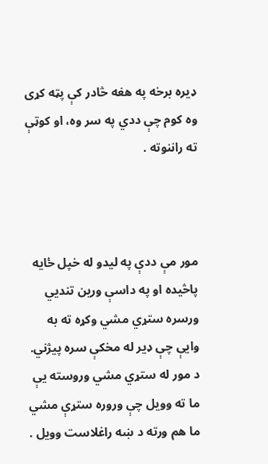ډيره برخه په هغه څادر کې پټه کړی وه کوم چې ددي په سر وه، او کوټې ته راننوته .



مور مې ددې په ليدو له خپل ځايه پاڅيده او په داسې ورين تنديي ورسره ستړي مشي وکړه ته به وايې چې ډير له مخکې سره پيژني. د مور له ستړي مشي وروسته يې ما ته وويل چې وروره ستړې مشي ما هم ورته د ښه راغلاست وويل .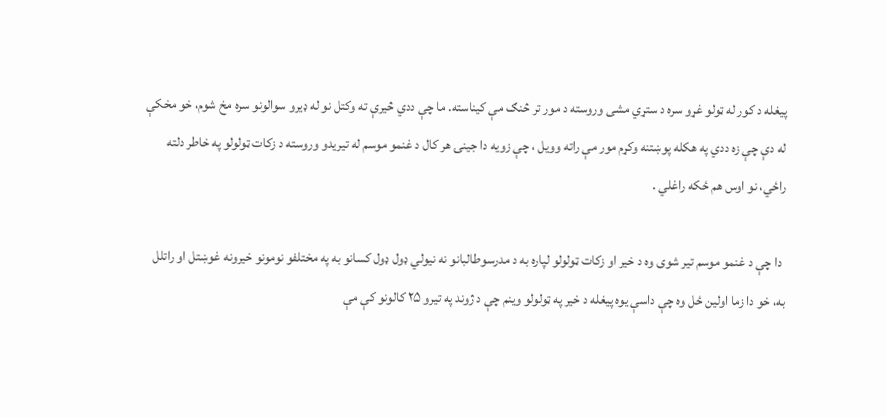پيغله د کور له ټولو غړو سره د ستړي مشی وروسته د مور تر څنګ مې کیناسته. ما چې ددي څيرې ته وکتل نو له ‌ډيرو سوالونو سره مخ شوم، خو مخکې له دې چې زه ددي په هکله پوښتنه وکړم مور مې راته وويل ، چې زويه دا جينۍ هر کال د غنمو موسم له تيريدو وروسته د زکات ټولولو په خاطر دلته راځي، نو اوس هم ځکه راغلي .

 دا چې د غنمو موسم تير شوی وه د خير او زکات ټولولو لپاره به د مدرسوطالبانو نه نيولي ‌ډول ډول کسانو به په مختلفو نومونو خيرونه غوښتل او راتلل به، خو دا زما اولين ځل وه چې داسې يوه پيغله د خير په ټولولو وينم چې د ژوند په تيرو ۲۵ کالونو کې مې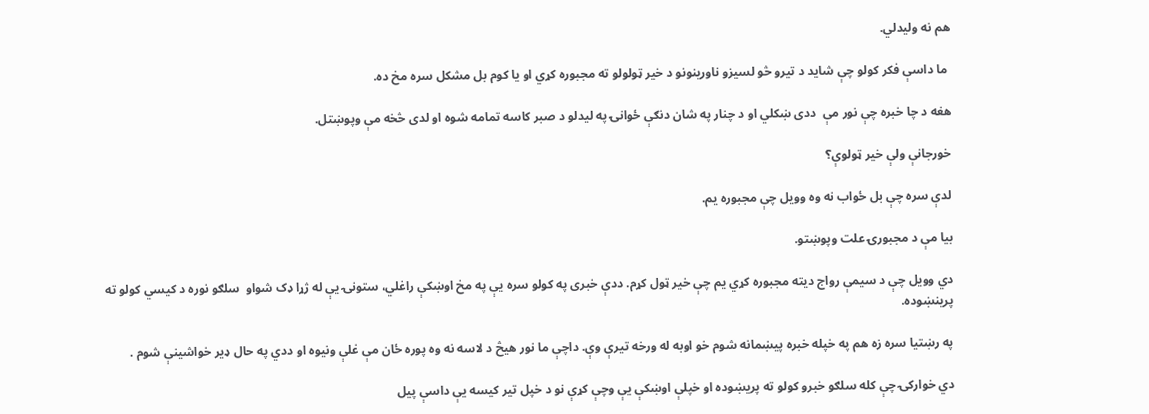هم نه وليدلي.

 ما داسې فکر کولو چې شاید د تیرو څو لسیزو ناورينونو د خير ټولولو ته مجبوره کړي او يا کوم بل مشکل سره مخ ده.

هغه د چا خبره چې نور مې  ددی ښکلي او د چنار په شان دنګې ځوانۍ په ليدلو د صبر کاسه تمامه شوه او لدی څخه مې وپوښتل.

خورجانې ولې خير ټولوې؟

لدې سره چې بل ځواب نه وه وويل چې مجبوره يم.

بيا مې د مجبورۍ علت وپوښتو.

دي وويل چې د سيمې رواج ديته مجبوره کړي يم چې خير ټول کړم. ددې خبری په کولو سره يې په مخ اوښکې راغلي، ستونۍ يې له ژړا ډک شواو  سلګو نوره د کيسي کولو ته پرينښوده.

په رښتيا سره زه هم په خپله خبره پيښمانه شوم خو اوبه له ورخه تيرې وې. داچې ما نور هيڅ د لاسه نه وه پوره ځان مې غلې ونيوه او ددي په حال ډير خواشينې شوم .

دي خوارکۍ چې کله سلګو خبرو کولو ته پريښوده او خپلې اوښکې يې وچې کړې نو د خپل تير کيسه يې داسې پيل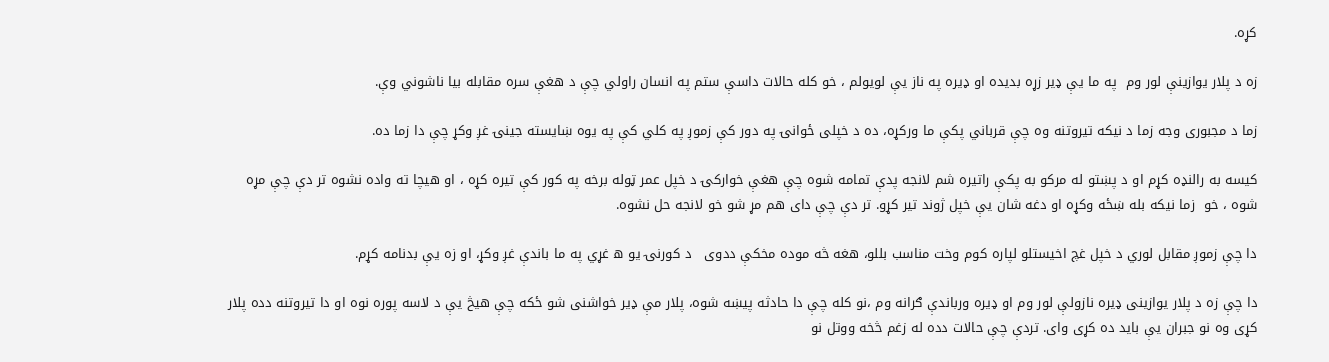کړه.

زه د پلار يوازينې لور وم  په ما یې ډير زړه بديده او ډيره په ناز يې لويولم ، خو کله حالات داسې ستم په انسان راولي چې د هغې سره مقابله بيا ناشوني وې.

زما د مجبوری وجه زما د نيکه تيروتنه وه چې قرباني پکې ما ورکړه، ده د خپلی ځوانۍ په دور کې زموږ په کلي کې په يوه ښايسته جينۍ غږ وکړ چې دا زما ده.

کيسه به رالنډه کړم او د پښتو له مرکو به پکې راتيره شم لانجه پدې تمامه شوه چې هغې خوارکۍ د خپل عمر ټوله برخه په کور کې تیره کړه ، او هيچا ته واده نشوه تر دې چې مړه شوه ، خو  زما نيکه بله ښځه وکړه او دغه شان يې خپل ژوند تير کړو. تر دې چې دای هم مړ شو خو لانجه حل نشوه.

دا چې زموږ مقابل لوري د خپل غچ اخيستلو لپاره کوم وخت مناسب بللو، هغه څه موده مخکې ددوی   د کورنۍ يو ه غړي په ما باندې غږ وکړ، او زه يې بدنامه کړم.

دا چې زه د پلار يوازينی ‌ډيره نازولې لور وم او ډيره ورباندې ګرانه وم ،نو کله چې دا حادثه پيښه شوه، پلار مې ډير خواشنی شو ځکه چې هيڅ يې د لاسه پوره نوه او دا تيروتنه دده پلار کړی وه نو جبران يې بايد ده کړی وای. تردې چې حالات دده له زغم څخه ووتل نو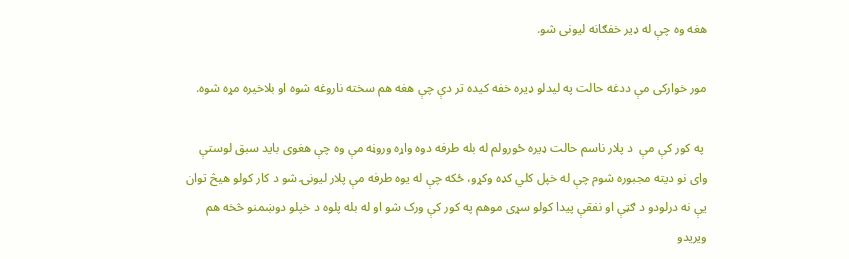هغه وه چې له ‌ډير خفګانه ليونی شو.

مور خوارکی مې ددغه حالت په ليدلو ډيره خفه کيده تر دې چې هغه هم سخته ناروغه شوه او بلاخيره مړه شوه.

 په کور کې مې  د پلار ناسم حالت ډيره ځورولم له بله طرفه دوه واړه وروڼه مې وه چې هغوی بايد سبق لوستې وای نو ديته مجبوره شوم چې له خپل کلي کډه وکړو، ځکه چې له يوه طرفه مې پلار ليونۍ شو د کار کولو هيڅ توان يې نه درلودو د ګټې او نفقې پيدا کولو سړی موهم په کور کې ورک شو او له بله پلوه د خپلو دوښمنو څخه هم  ويريدو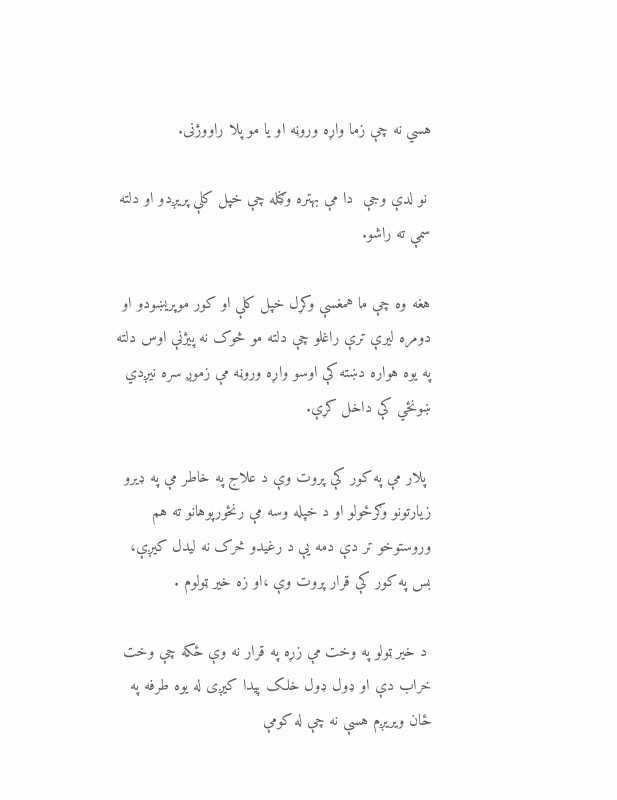هسي نه چې زما واړه وروڼه او يا مو پلا راووژنی.

 نو لدې وجې  دا مې بهتره وګڼله چې خپل کلې پريږدو او دلته سمې ته راشو.

هغه وه چې ما همغسې وکړل خپل کلې او کور موپريښودو او دومره ليرې ترې راغلو چې دلته مو څوک نه پيژنې اوس دلته په يوه هواره دښته کې اوسو واړه وروڼه مې زموږ سره نيږدي ښونځي کې داخل کړې.

 پلار مې په کور کې پروت وې د علاج په خاطر مې په ډيرو زيارتونو وګرځولو او د خپله وسه مې رنځورپوهانو ته هم وروستوخو تر دې دمه يې د رغيدو څرک نه ليدل کيږې، بس په کور کې قرار پروت وې ،او زه خير ټولوم .

 د خير ټولو په وخت مې زړه په قرار نه وې ځکه چې وخت خراب دې او ډول ډول خلک پيدا کيږی له يوه طرفه په ځان ويريږم هسې نه چې له کومې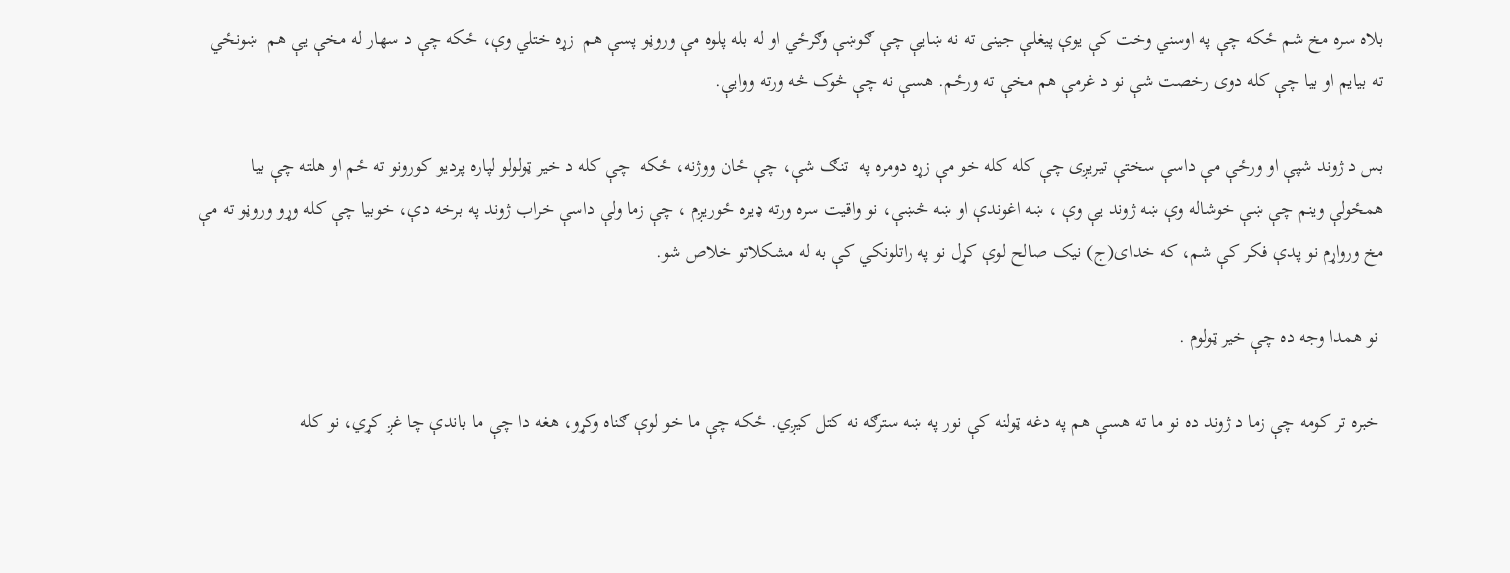بلاه سره مخ شم ځکه چې په اوسني وخت کې يوې پيغلې جينی ته نه ښايې چې ګوښې وګرځي او له بله پلوه مې وروڼو پسې هم  زړه ختلي وې، ځکه چې د سهار له مخې يې هم  ښونځي ته بيايم او بيا چې کله دوی رخصت شې نو د غرمې هم مخې ته ورځم. هسې نه چې څوک څه ورته ووايې.

بس د ژوند شپې او ورځې مې داسې سختې تيريږی چې کله کله خو مې زړه دومره په  تنګ شې، چې ځان ووژنه، ځکه  چې کله د خير ټولولو لپاره پرديو کورونو ته ځم او هلته چې بيا همځولې وينم چې ښې خوشاله وې ښه ژوند يې وې ، ښه اغوندې او ښه څښې، نو واقيت سره ورته ډيره ځوريږم ، چې زما ولې داسې خراب ژوند په برخه دې، خوبيا چې کله وړو وروڼو ته مې مخ ورواړم نو پدې فکر کې شم، که خدای(ج) نيک صالح لوې کړل نو په راتلونکي کې به له مشکلاتو خلاص شو.

 نو همدا وجه ده چې خير ټولوم .

 خبره تر کومه چې زما د ژوند ده نو ما ته هسې هم په دغه ټولنه کې نور په ښه سترګه نه کتل کيږي. ځکه چې ما خو لوې ګناه وکړو، هغه دا چې ما باندې چا غږ کړي، نو کله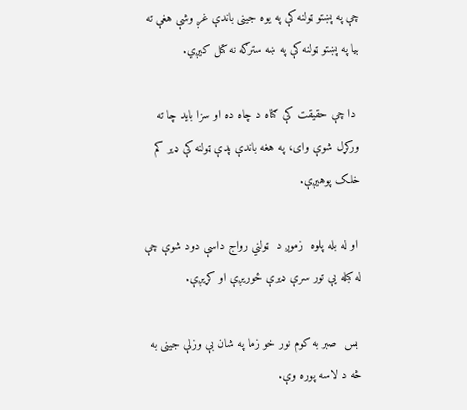چې په پښتو ټولنه کې په يوه جينی باندې غږ وشې هغې ته بيا په پښتو ټولنه کې په ښه سترګه نه کتل کيږي.

 دا چې حقيقت کې ګناه د چاه ده او سزا بايد چا ته ورکړل شوې وای، په هغه باندې پدې ټولنه کې ډير کم خلک پوهيږې.

 او له بله پلوه  زموږ د  ټولني رواج داسې دود شوې چې  له کبله يې تور سرې ډيرې ځوريږې او کړيږې.

 بس  صبر به کوم نور خو زما په شان بې وزلې جينی به څه د لاسه پوره وې.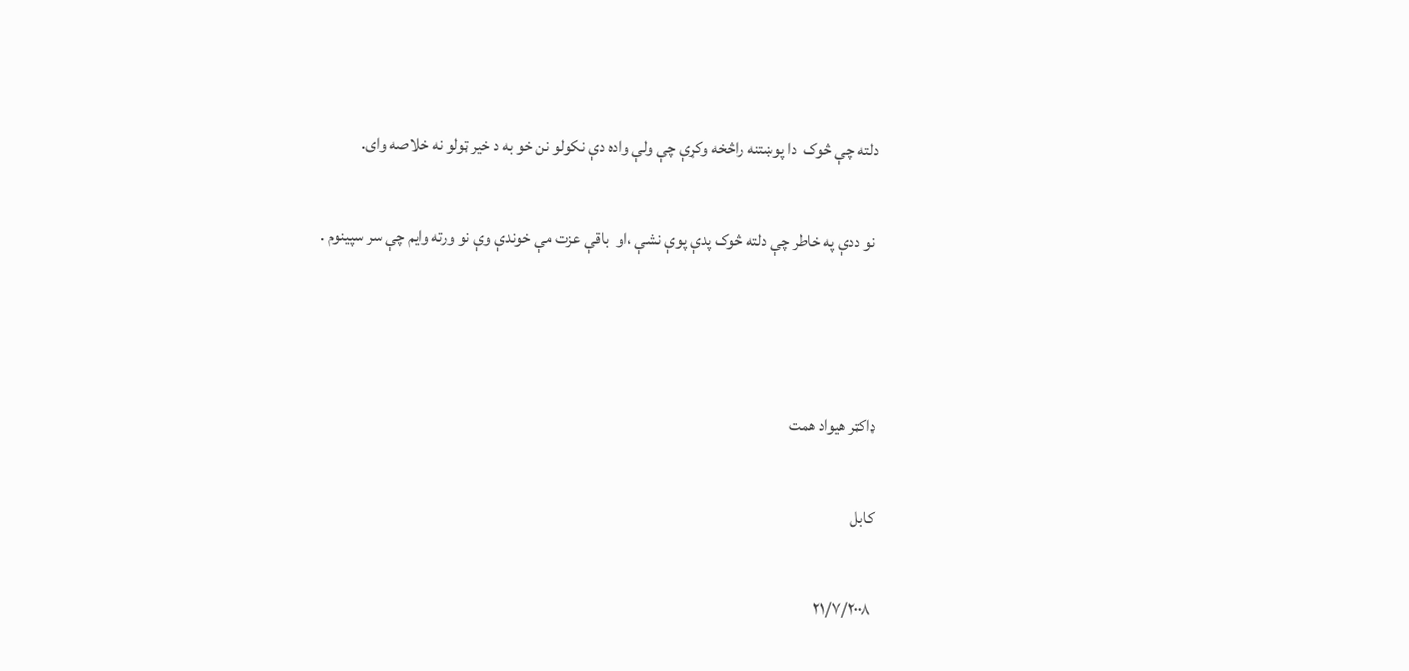دلته چې څوک  دا پوښتنه راڅخه وکړې چې ولې واده دې نکولو نن خو به د خير ټولو نه خلاصه وای.

 نو ددې په خاطر چې دلته څوک پدې پوې نشې ،او  باقې عزت مې خوندې وې نو ورته وايم چې سر سپينوم .



ډاکټر هيواد همت

کابل

 ۲۱/۷/۲۰۰۸